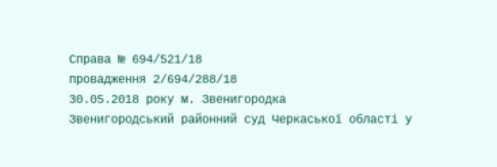Справа № 694/521/18
провадження 2/694/288/18
30.05.2018 року м. Звенигородка
Звенигородський районний суд Черкаської області у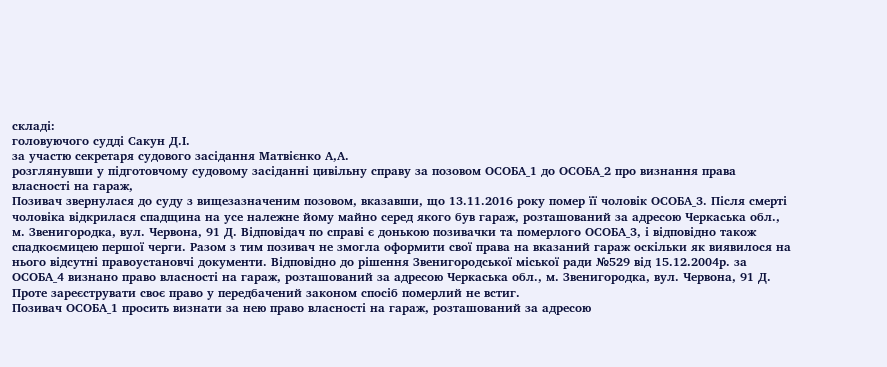складі:
головуючого судді Сакун Д.І.
за участю секретаря судового засідання Матвієнко А,А.
розглянувши у підготовчому судовому засіданні цивільну справу за позовом ОСОБА_1 до ОСОБА_2 про визнання права власності на гараж,
Позивач звернулася до суду з вищезазначеним позовом, вказавши, що 13.11.2016 року помер її чоловік ОСОБА_3. Після смерті чоловіка відкрилася спадщина на усе належне йому майно серед якого був гараж, розташований за адресою Черкаська обл., м. Звенигородка, вул. Червона, 91 Д. Відповідач по справі є донькою позивачки та померлого ОСОБА_3, і відповідно також спадкоємицею першої черги. Разом з тим позивач не змогла оформити свої права на вказаний гараж оскільки як виявилося на нього відсутні правоустановчі документи. Відповідно до рішення Звенигородської міської ради №529 від 15.12.2004р. за ОСОБА_4 визнано право власності на гараж, розташований за адресою Черкаська обл., м. Звенигородка, вул. Червона, 91 Д. Проте зареєструвати своє право у передбачений законом спосіб померлий не встиг.
Позивач ОСОБА_1 просить визнати за нею право власності на гараж, розташований за адресою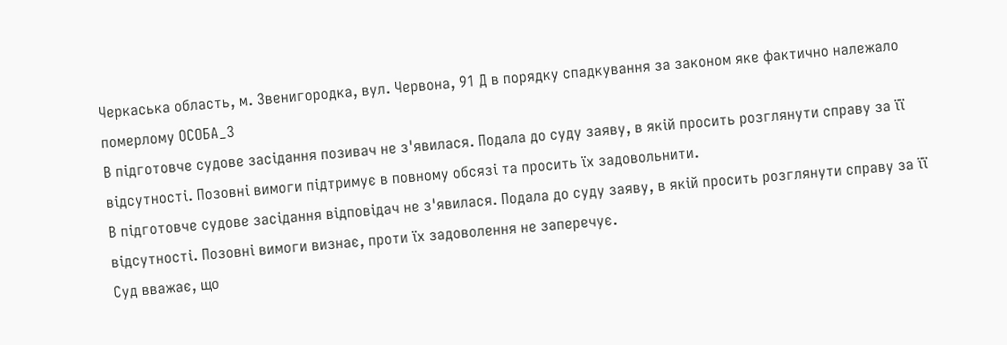Черкаська область, м. Звенигородка, вул. Червона, 91 Д в порядку спадкування за законом яке фактично належало померлому ОСОБА_3
В підготовче судове засідання позивач не з'явилася. Подала до суду заяву, в якій просить розглянути справу за її відсутності. Позовні вимоги підтримує в повному обсязі та просить їх задовольнити.
В підготовче судове засідання відповідач не з'явилася. Подала до суду заяву, в якій просить розглянути справу за її відсутності. Позовні вимоги визнає, проти їх задоволення не заперечує.
Суд вважає, що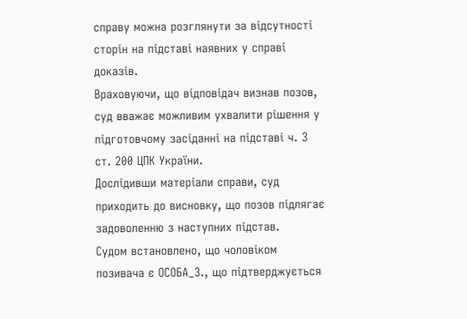справу можна розглянути за відсутності сторін на підставі наявних у справі доказів.
Враховуючи, що відповідач визнав позов, суд вважає можливим ухвалити рішення у підготовчому засіданні на підставі ч. 3 ст. 200 ЦПК України.
Дослідивши матеріали справи, суд приходить до висновку, що позов підлягає задоволенню з наступних підстав.
Судом встановлено, що чоловіком позивача є ОСОБА_3., що підтверджується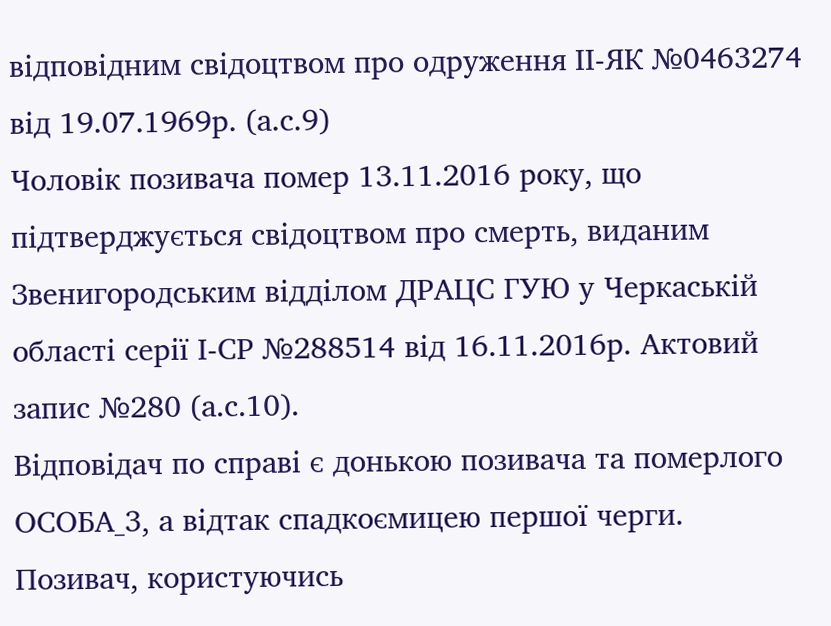відповідним свідоцтвом про одруження ІІ-ЯК №0463274 від 19.07.1969р. (а.с.9)
Чоловік позивача помер 13.11.2016 року, що підтверджується свідоцтвом про смерть, виданим Звенигородським відділом ДРАЦС ГУЮ у Черкаській області серії І-СР №288514 від 16.11.2016р. Актовий запис №280 (а.с.10).
Відповідач по справі є донькою позивача та померлого ОСОБА_3, а відтак спадкоємицею першої черги.
Позивач, користуючись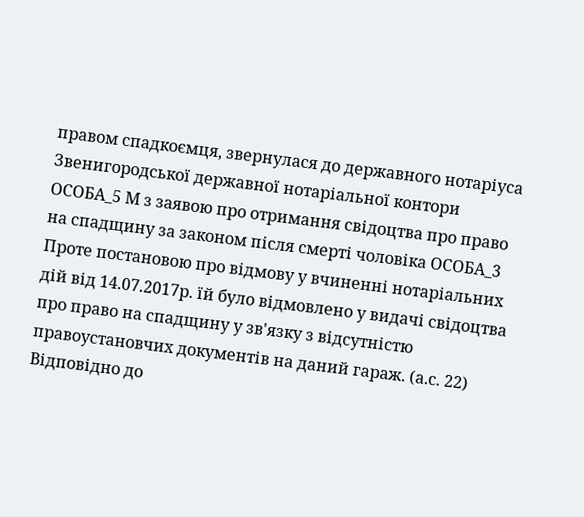правом спадкоємця, звернулася до державного нотаріуса Звенигородської державної нотаріальної контори ОСОБА_5 М з заявою про отримання свідоцтва про право на спадщину за законом після смерті чоловіка ОСОБА_3 Проте постановою про відмову у вчиненні нотаріальних дій від 14.07.2017р. їй було відмовлено у видачі свідоцтва про право на спадщину у зв'язку з відсутністю правоустановчих документів на даний гараж. (а.с. 22)
Відповідно до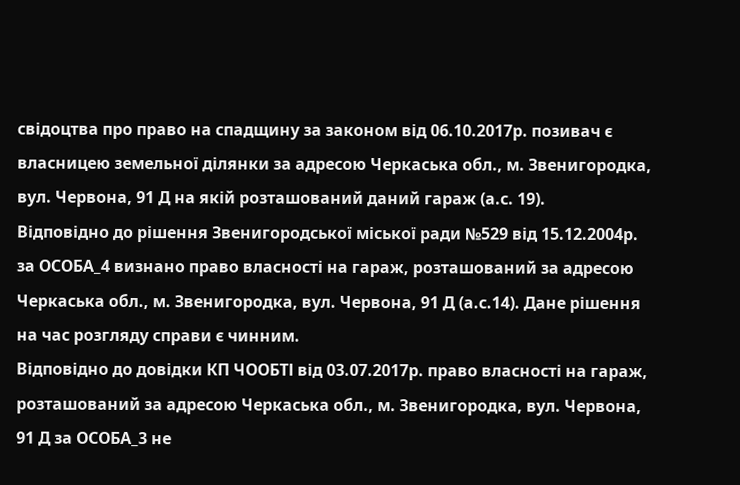свідоцтва про право на спадщину за законом від 06.10.2017р. позивач є власницею земельної ділянки за адресою Черкаська обл., м. Звенигородка, вул. Червона, 91 Д на якій розташований даний гараж (а.с. 19).
Відповідно до рішення Звенигородської міської ради №529 від 15.12.2004р. за ОСОБА_4 визнано право власності на гараж, розташований за адресою Черкаська обл., м. Звенигородка, вул. Червона, 91 Д (а.с.14). Дане рішення на час розгляду справи є чинним.
Відповідно до довідки КП ЧООБТІ від 03.07.2017р. право власності на гараж, розташований за адресою Черкаська обл., м. Звенигородка, вул. Червона, 91 Д за ОСОБА_3 не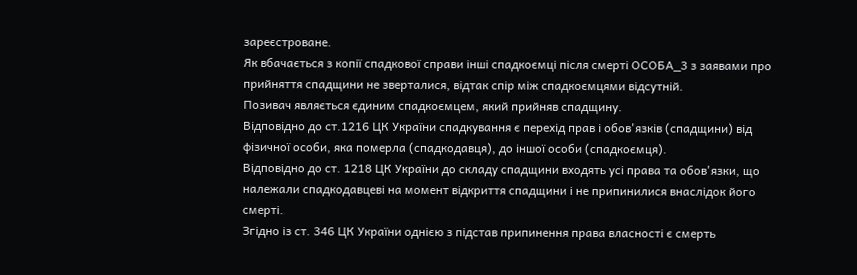зареєстроване.
Як вбачається з копії спадкової справи інші спадкоємці після смерті ОСОБА_3 з заявами про прийняття спадщини не зверталися, відтак спір між спадкоємцями відсутній.
Позивач являється єдиним спадкоємцем, який прийняв спадщину.
Відповідно до ст.1216 ЦК України спадкування є перехід прав і обов'язків (спадщини) від фізичної особи, яка померла (спадкодавця), до іншої особи (спадкоємця).
Відповідно до ст. 1218 ЦК України до складу спадщини входять усі права та обов'язки, що належали спадкодавцеві на момент відкриття спадщини і не припинилися внаслідок його смерті.
Згідно із ст. 346 ЦК України однією з підстав припинення права власності є смерть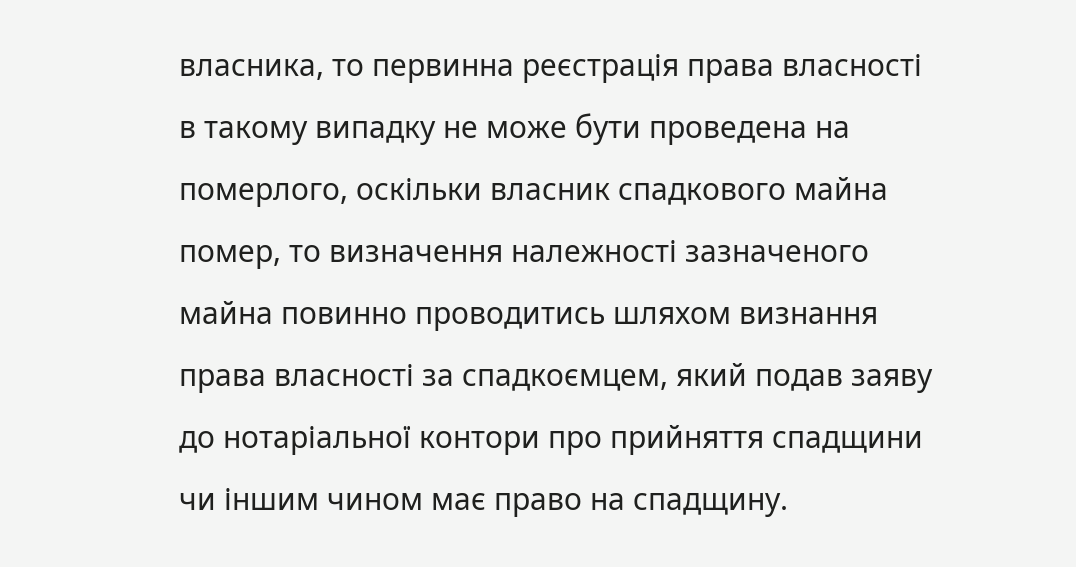власника, то первинна реєстрація права власності в такому випадку не може бути проведена на померлого, оскільки власник спадкового майна помер, то визначення належності зазначеного майна повинно проводитись шляхом визнання права власності за спадкоємцем, який подав заяву до нотаріальної контори про прийняття спадщини чи іншим чином має право на спадщину.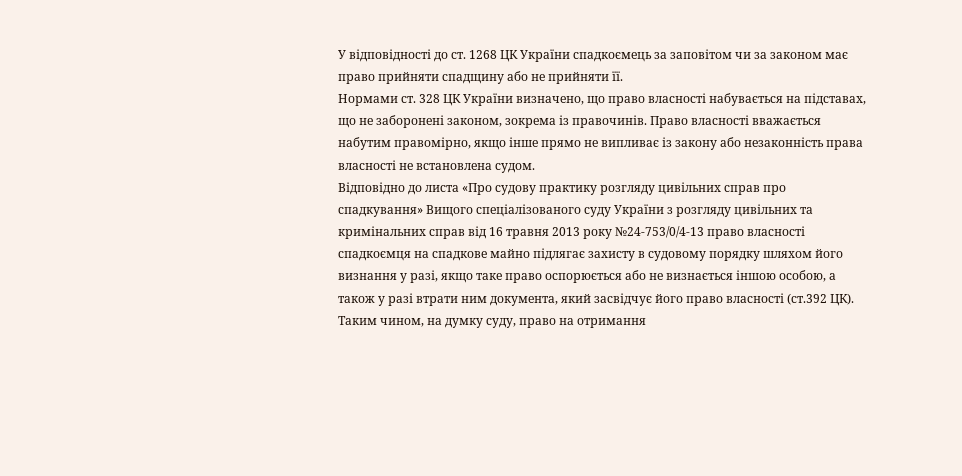У відповідності до ст. 1268 ЦК України спадкоємець за заповітом чи за законом має право прийняти спадщину або не прийняти її.
Нормами ст. 328 ЦК України визначено, що право власності набувається на підставах, що не заборонені законом, зокрема із правочинів. Право власності вважається набутим правомірно, якщо інше прямо не випливає із закону або незаконність права власності не встановлена судом.
Відповідно до листа «Про судову практику розгляду цивільних справ про спадкування» Вищого спеціалізованого суду України з розгляду цивільних та кримінальних справ від 16 травня 2013 року №24-753/0/4-13 право власності спадкоємця на спадкове майно підлягає захисту в судовому порядку шляхом його визнання у разі, якщо таке право оспорюється або не визнається іншою особою, а також у разі втрати ним документа, який засвідчує його право власності (ст.392 ЦК).
Таким чином, на думку суду, право на отримання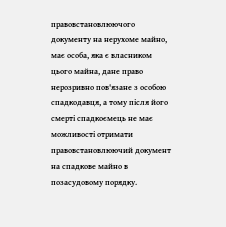правовстановлюючого документу на нерухоме майно, має особа, яка є власником цього майна, дане право нерозривно пов'язане з особою спадкодавця, а тому після його смерті спадкоємець не має можливості отримати правовстановлюючий документ на спадкове майно в позасудовому порядку.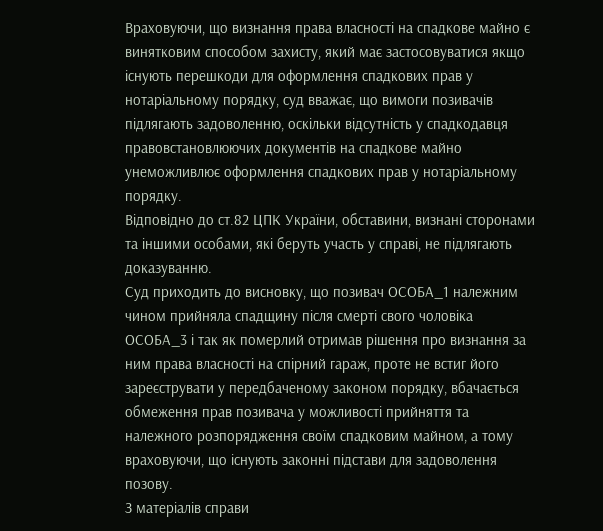Враховуючи, що визнання права власності на спадкове майно є винятковим способом захисту, який має застосовуватися якщо існують перешкоди для оформлення спадкових прав у нотаріальному порядку, суд вважає, що вимоги позивачів підлягають задоволенню, оскільки відсутність у спадкодавця правовстановлюючих документів на спадкове майно унеможливлює оформлення спадкових прав у нотаріальному порядку.
Відповідно до ст.82 ЦПК України, обставини, визнані сторонами та іншими особами, які беруть участь у справі, не підлягають доказуванню.
Суд приходить до висновку, що позивач ОСОБА_1 належним чином прийняла спадщину після смерті свого чоловіка ОСОБА_3 і так як померлий отримав рішення про визнання за ним права власності на спірний гараж, проте не встиг його зареєструвати у передбаченому законом порядку, вбачається обмеження прав позивача у можливості прийняття та належного розпорядження своїм спадковим майном, а тому враховуючи, що існують законні підстави для задоволення позову.
З матеріалів справи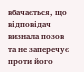вбачається, що відповідач визнала позов та не заперечує проти його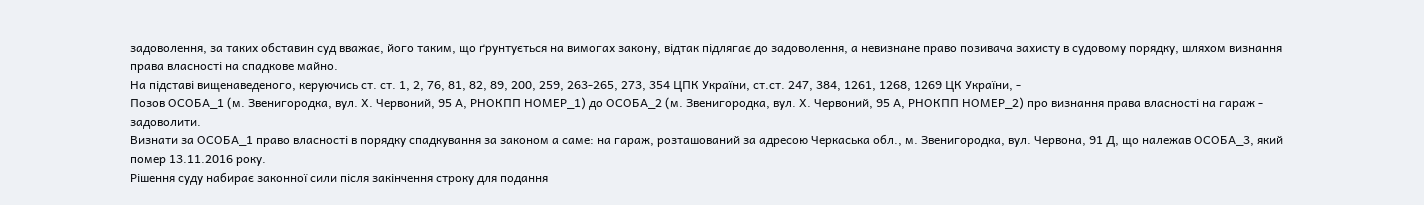задоволення, за таких обставин суд вважає, його таким, що ґрунтується на вимогах закону, відтак підлягає до задоволення, а невизнане право позивача захисту в судовому порядку, шляхом визнання права власності на спадкове майно.
На підставі вищенаведеного, керуючись ст. ст. 1, 2, 76, 81, 82, 89, 200, 259, 263-265, 273, 354 ЦПК України, ст.ст. 247, 384, 1261, 1268, 1269 ЦК України, -
Позов ОСОБА_1 (м. Звенигородка, вул. Х. Червоний, 95 А, РНОКПП НОМЕР_1) до ОСОБА_2 (м. Звенигородка, вул. Х. Червоний, 95 А, РНОКПП НОМЕР_2) про визнання права власності на гараж - задоволити.
Визнати за ОСОБА_1 право власності в порядку спадкування за законом а саме: на гараж, розташований за адресою Черкаська обл., м. Звенигородка, вул. Червона, 91 Д, що належав ОСОБА_3, який помер 13.11.2016 року.
Рішення суду набирає законної сили після закінчення строку для подання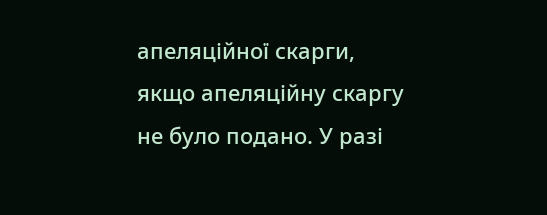апеляційної скарги, якщо апеляційну скаргу не було подано. У разі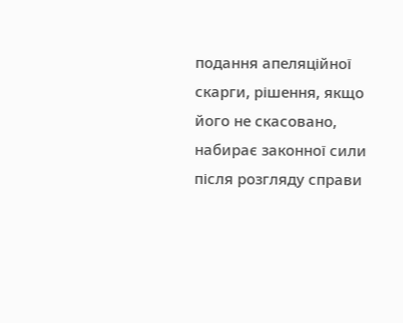подання апеляційної скарги, рішення, якщо його не скасовано, набирає законної сили після розгляду справи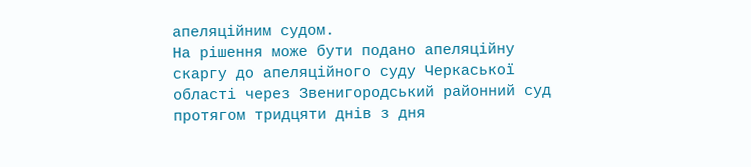апеляційним судом.
На рішення може бути подано апеляційну скаргу до апеляційного суду Черкаської області через Звенигородський районний суд протягом тридцяти днів з дня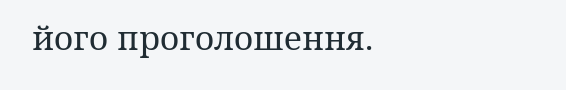його проголошення.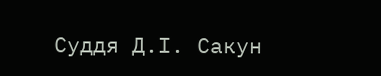Суддя Д.І. Сакун